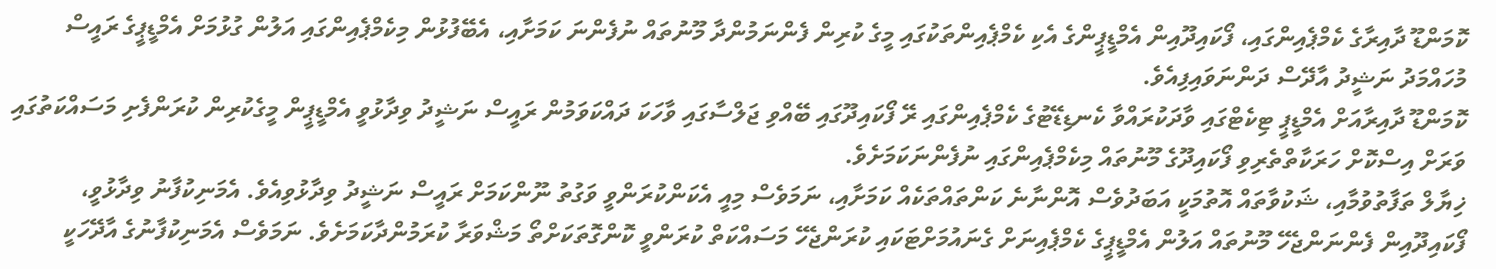ކޮމަންޑޫ ދާއިރާގެ ކެމްޕެއިންގައި، ފޯކައިދޫއިން އެމްޑީޕީންގެ އެކި ކެމްޕެއިންތަކުގައި މީގެ ކުރިން ފެންނަމުންދާ މޫނުތައް ނުފެންނަ ކަމަށާއި، އެބޭފުޅުން މިކެމްޕެއިންގައި އަލުން ގުޅުމަށް އެމްޑީޕީގެ ރައީސް މުހައްމަދު ނަޝީދު އާދޭސް ދަންނަވައިފިއެވެ.
ކޮމަންޑޫ ދާއިރާއަށް އެމްޑީޕީ ޓިކެޓްގައި ވާދަކުރައްވާ ކެނޑިޑޭޓުގެ ކެމްޕެއިންގައި ރޭ ފޯކައިދޫގައި ބޭއްވި ޖަލްސާގައި ވާހަކަ ދައްކަވަމުން ރައީސް ނަޝީދު ވިދާޅުވީ އެމްޑީޕީން މީގެކުރިން ކުރަންފެށި މަސައްކަތުގައި ވަރަށް އިސްކޮށް ހަރަކާތްތެރިވި ފޯކައިދޫގެ މޫނުތައް މިކެމްޕެއިންގައި ނުފެންނަކަމަށެވެ.
ޚިޔާލް ތަފާތުވުމާއި، ޝަކުވާތައް އޮތުމަކީ އަބަދުވެސް އޮންނާނެ ކަންތައްތަކެއް ކަމަށާއި، ނަމަވެސް މިއީ އެކަންކުރަންވީ ވަގުތު ނޫންކަމަށް ރައީސް ނަޝީދު ވިދާޅުވިއެވެ. އެމަނިކުފާނު ވިދާޅުވީ، ފޯކައިދޫއިން ފެންނަންޖެހޭ މޫނުތައް އަލުން އެމްޑީޕީގެ ކެމްޕެއިނަށް ގެނައުމަށްޓަކައި ކުރަންޖެހޭ މަސައްކަތް ކުރަންވީ ކޮންގޮތަކަށްތޯ މަޝްވަރާ ކުރަމުންދާކަމަށެވެ. ނަމަވެސް އެމަނިކުފާނުގެ އާދޭހަކީ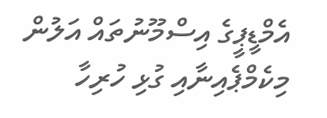އެމްޑީޕީގެ އިސްމޫނުތައް އަލުން މިކެމްޕެއިނާއި ގުޅި ހުރިހާ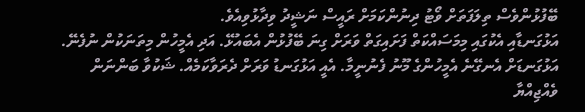ބޭފުޅުންވެސް ތިލަފަތަށް ވޯޓު ދިނުންކަމަށް ރައީސް ނަޝީދު ވިދާޅުވިއެވެ.
އަޅުގަނޑާއި އެކުގައި މިމަސައްކަތް ފަށައިގަތް ވަރަށް ގިނަ ބޭފުޅުން އެބައުޅޭ. އަދި އެމީހުން މިތަނަކުން ނުފެނޭ. އަޅުގަނޑަށް އެނގޭނެ އެމީހުންގެ މޫނު ފެނުނީމާ. އެއީ އަޅުގަނޑު ވަރަށް ދެރަވާކަމެއް. ޝަކުވާ ބަންނަން ވެއްޖިއްޔާ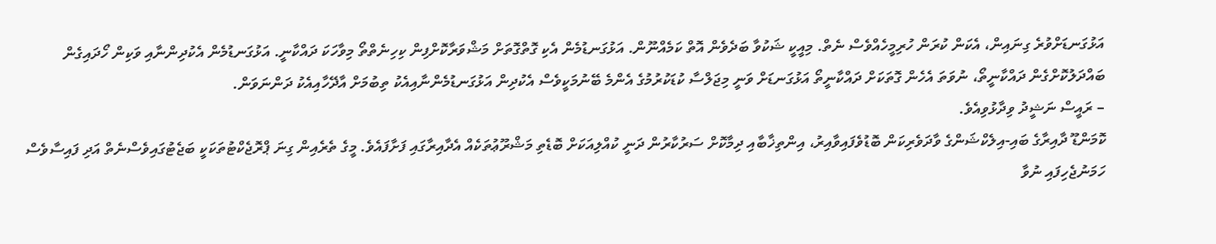އަޅުގަނޑަށްވުރެ ގިނައިން، އެކަން ކުރަން ހުރިމީހެއްވެސް ނެތް. މިއީކީ ޝަކުވާ ބަދެވެން އޮތް ކަމެއްނޫން. އަޅުގަނޑުމެން އެކި ގޮތްގޮތަށް މަޝްވަރާކޮށްފިން ކިހިނެތްތޯ މިވާހަކަ ދައްކާނީ. އަޅުގަނޑުމެން އެކުދިންނާއި ވަކިން ހޯދައިގެން ބައްދަލުކޮށްގެން ދައްކާނީތޯ، ނުވަތަ އެހެން ގޮތަކަށް ދައްކާނީތޯ އަޅުގަނޑަށް ވަނީ މިޖަލްސާ ކުޑަކުރުމުގެ އެންމެ ބޭނުމަކީވެސް އެކުދިން އަޅުގަނޑުމެންނާއިއެކު ތިބުމަށް އާދޭހާއިއެކު ދަންނަވަން.
– ރައީސް ނަޝީދު ވިދާޅުވިއެވެ.
ކޮމަންޑޫ ދާއިރާގެ ބައި-އިލެކްޝަންގެ ވާދަވެރިކަން ބޮޑުވެފައިވާއިރު، އިންތިޚާބާއި ދިމާކޮށް ސަރުކާރުން ދަނީ ކުއްލިއަކަށް ބޮޑެތި މަޝްރޫޢުތަކެއް އެދާއިރާގައި ފަށާފައެވެ. މީގެ ތެރެއިން ގިނަ ޕްރޮޖެކްޓުތަކަކީ ބަޖެޓުގައިވެސްނެތް އަދި ފައިސާވެސް ހަމަނުޖެހިފައި ނުވާ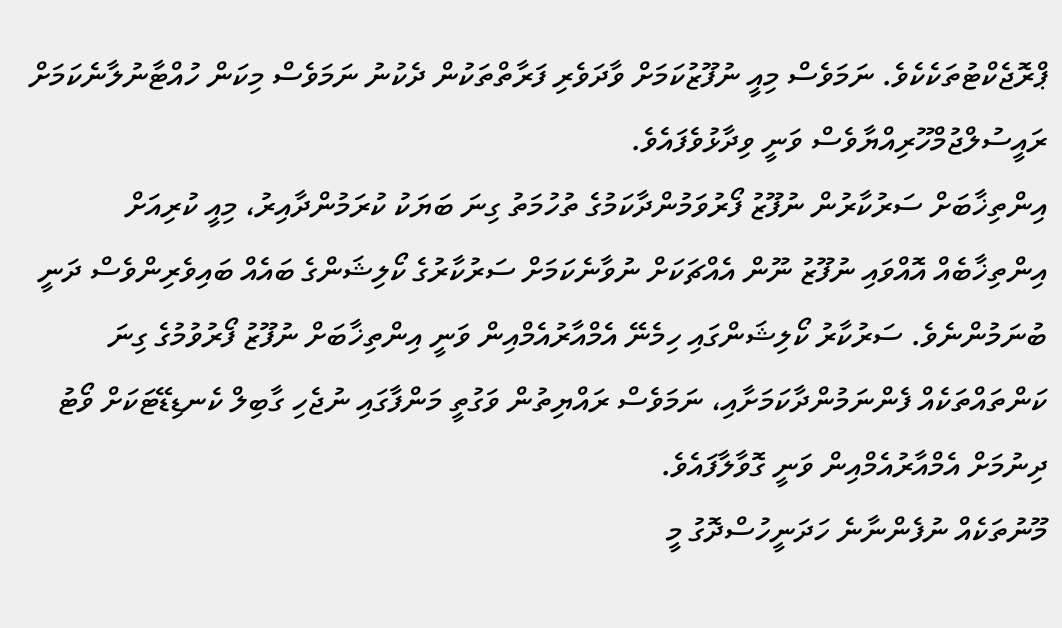ޕްރޮޖެކްޓުތަކެކެވެ. ނަމަވެސް މިއީ ނުފޫޒުކަމަށް ވާދަވެރި ފަރާތްތަކުން ދެކުނު ނަމަވެސް މިކަން ހުއްޓާނުލާނެކަމަށް ރައީސުލްޖުމްހޫރިއްޔާވެސް ވަނީ ވިދާޅުވެފައެވެ.
އިންތިޚާބަށް ސަރުކާރުން ނުފޫޒު ފޯރުވަމުންދާކަމުގެ ތުހުމަތު ގިނަ ބަޔަކު ކުރަމުންދާއިރު، މިއީ ކުރިއަށް އިންތިޚާބެއް އޮއްވައި ނުފޫޒު ނޫން އެއްޗަކަށް ނުވާނެކަމަށް ސަރުކާރުގެ ކޯލިޝަންގެ ބައެއް ބައިވެރިންވެސް ދަނީ ބުނަމުންނެވެ. ސަރުކާރު ކޯލިޝަންގައި ހިމެނޭ އެމްއާރުއެމްއިން ވަނީ އިންތިޚާބަށް ނުފޫޒު ފޯރުވުމުގެ ގިނަ ކަންތައްތަކެއް ފެންނަމުންދާކަމަށާއި، ނަމަވެސް ރައްޔިތުން ވަގުތީ މަންފާގައި ނުޖެހި ގާބިލް ކެނޑިޑޭޓަކަށް ވޯޓު ދިނުމަށް އެމްއާރުއެމްއިން ވަނީ ގޮވާލާފައެވެ.
މޫނުތަކެއް ނުފެންނާނެ ހަދަނީހުސްދޮގު މީ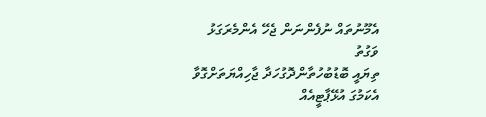އެމޫނުތައް ނުފެންނަން ޖެހޭ އެންމެރަގަޅު ވަގުތު
ތިޔައީ ބޮޑުބުހުތާންދޮގުހަދާ ޖާހިއްޔަތަށްގޮވާ އެކަމުގަ އުޅޭޕާޓީއެއް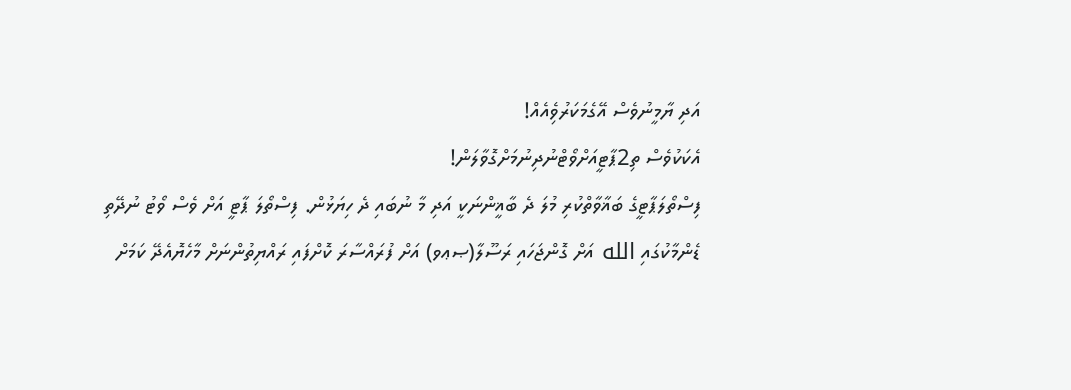އަދި ޔާމީނުވެސް އޭގެމަކަރުވެިއެއް!
އެކަކުވެސް ތި2ޕާޓީއަށްވޯޓްނުދިނުމަށްގޮވާލަން!
ފިސްތޯލަޕާޓީގެ ބަޣާވާތްކުރި މުލަ ދެ ބާޣީންނަކީ އަދި މާ ނުބައި ދެ ހިޔަޅުން. ފިސްތޯލަ ޕާޓީ އަށް ވެސް ވޯޓު ނުދޭތި
ޑެންމާކުގައި الله އަށް ގޮންޖަހައި ރަސޫލާ(ޞޢވ) އަށް ފުރައްސާރަ ކޮށްފައި ރައްޔިތުންނަށް މާހެޔޮއެދޭ ކަމަށް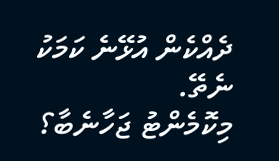ދެއްކެން އުޅޭނެ ކަމަކު ނެތޭ.
މިކޮމެންޓު ޖަހާނެބާ؟